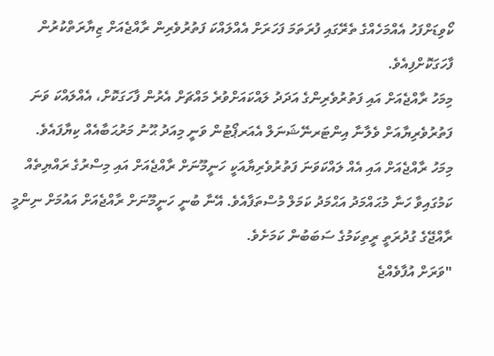ކޯވިޑަށްފަހު އެއްމަހެއްގެ ތެރޭގައި ފުރަތަމަ ފަހަރަށް އެއްލައްކަ ފަތުރުވެރިން ރާއްޖެއަށް ޒިޔާރަތްކުރުން ފާހަގަކޮށްފިއެވެ.
މިމަހު ރާއްޖެއަށް އައި ފަތުރުވެރިންގެ އަދަދު ލައްކައަށްވުރެ މައްޗަށް އެރުން ފާހަގަކޮށް، އެއްލައްކަ ވަނަ ފަތުރުވެރިޔާއަށް ވެލާނާ އިންޓަރނޭޝަނަލް އެއަރޕޯޓުން ވަނީ މިއަދު ޙޫނު މަރުޙަބާއެއް ކިޔާފައެވެ.
މިމަހު ރާއްޖެއަށް އައި އެއް ލައްކަވަނަ ފަތުރުވެރިޔާއަކީ ހަނީމޫނަށް ރާއްޖެއަށް އައި މިސްރުގެ ރައްޔިތެއް ކަމުގައިވާ ހަނާ މުޙައްމަދު އަޙްމަދު ކަމަލް މުސްތަފާއެވެ. އޭނާ ބުނީ ހަނީމޫނަށް ރާއްޖެއަށް އައުމަށް ނިންމީ ރާއްޖޭގެ ގުދުރަތީ ރީތިކަމުގެ ސަބަބުން ކަމަށެވެ.
"ވަރަށް އުފާވެއްޖެ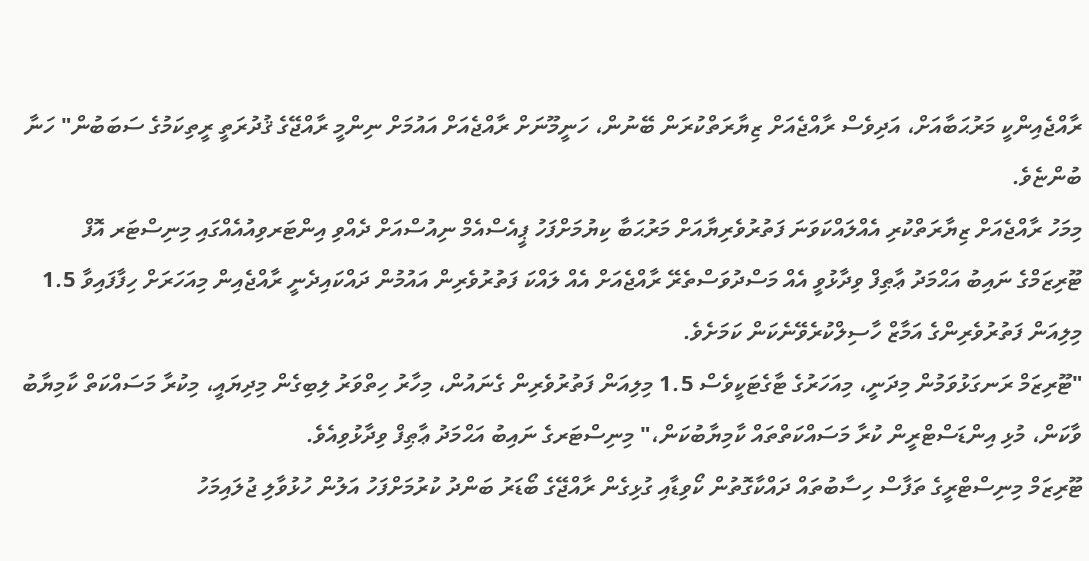ރާއްޖެއިންކީ މަރުޙަބާއަށް، އަދިވެސް ރާއްޖެއަށް ޒިޔާރަތްކުރަން ބޭނުން، ހަނީމޫނަށް ރާއްޖެއަށް އައުމަށް ނިންމީ ރާއްޖޭގެ ޤުދުރަތީ ރީތިކަމުގެ ސަބަބުން" ހަނާ ބުންޏެވެ.
މިމަހު ރާއްޖެއަށް ޒިޔާރަތްކުރި އެއްލައްކަވަނަ ފަތުރުވެރިޔާއަށް މަރުޙަބާ ކިޔުމަށްފަހު ޕީއެސްއެމް ނިއުސްއަށް ދެއްވި އިންޓަރވިއުއެއްގައި މިނިސްޓަރ އޮފް ޓޫރިޒަމްގެ ނައިބު އަޙްމަދު ޢާޠިފް ވިދާޅުވީ އެއް މަސްދުވަސްތެރޭ ރާއްޖެއަށް އެއް ލައްކަ ފަތުރުވެރިން އައުމުން ދައްކައިދެނީ ރާއްޖެއިން މިއަހަރަށް ހިފާފައިވާ 1.5 މިލިއަން ފަތުރުވެރިންގެ އަމާޒް ހާސިލްކުރެވޭނެކަން ކަމަށެވެ.
"ޓޫރިޒަމް ރަނގަޅުވަމުން މިދަނީ، މިއަހަރުގެ ޓާގެޓަކީވެސް 1.5 މިލިއަން ފަތުރުވެރިން ގެނައުން، މިހާރު ހިތްވަރު ލިބިގެން މިދިޔައީ، މިކުރާ މަސައްކަތް ކާމިޔާބު ވާކަން، މުޅި އިންޑަސްޓްރީން ކުރާ މަސައްކަތްތައް ކާމިޔާބުކަން،" މިނިސްޓަރގެ ނައިބު އަޙްމަދު ޢާޠިފް ވިދާޅުވިއެވެ.
ޓޫރިޒަމް މިނިސްޓްރީގެ ތަފާސް ހިސާބުތައް ދައްކާގޮތުން ކޯވިޑާއި ގުޅިގެން ރާއްޖޭގެ ބޯޑަރު ބަންދު ކުރުމަށްފަހު އަލުން ހުޅުވާލި ޖުލައިމަހު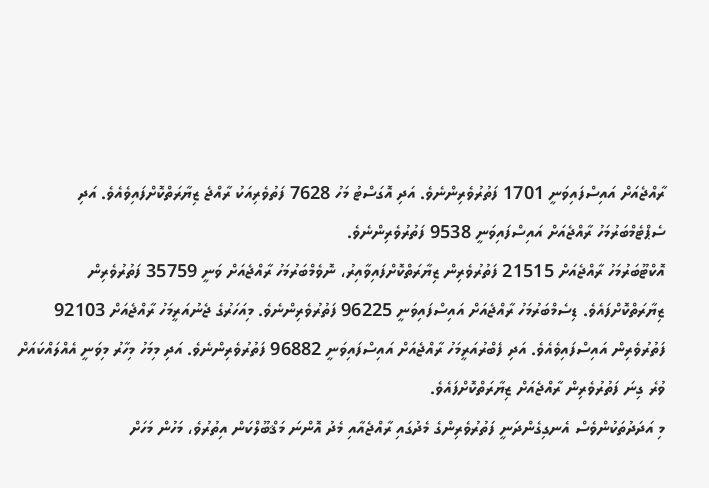ރާއްޖެއަށް އައިސްފައިވަނީ 1701 ފަތުރުވެރިންނެވެ. އަދި އޮގަސްޓު މަހު 7628 ފަތުވެރިއަކު ރާއްޖެ ޒިޔާރަތްކޮށްފައިވެއެވެ. އަދި ސެޕްޓެމްބަރުމަހު ރާއްޖެއަށް އައިސްފައިވަނީ 9538 ފަތުރުވެރިންނެވެ.
އޮކްޓޫބަރުމަހު ރާއްޖެއަށް 21515 ފަތުރުވެރިން ޒިޔާރަތްކޮށްފައިވާއިރު، ނޮވެމްބަރުމަހު ރާއްޖެއަށް ވަނީ 35759 ފަތުރުވެރިން ޒިޔާރަތްކޮށްފައެވެ. ޑިސެމްބަރުމަހު ރާއްޖެއަށް އައިސްފައިވަނީ 96225 ފަތުރުވެރިންނެވެ. މިއަހަރުގެ ޖެނުއަރީމަހު ރާއްޖެއަށް 92103 ފަތުރުވެރިން އައިސްފައިވެއެވެ. އަދި ފެބްރުއަރީމަހު ރާއްޖެއަށް އައިސްފައިވަނީ 96882 ފަތުރުވެރިންނެވެ. އަދި މިމަހު މިހާރު މިވަނީ އެއްލައްކައަށް ވުރެ ގިނަ ފަތުރުވެރިން ރާއްޖެއަށް ޒިޔާރަތްކޮށްފައެވެ.
މި އަދަދުތަކުންވެސް އެނގިގެންދަނީ ފަތުރުވެރިންގެ މެދުގައި ރާއްޖެއާއި މެދު އޮންނަ މަޤްބޫލްކަން އިތުރުވެ، މަހުން މަހަށް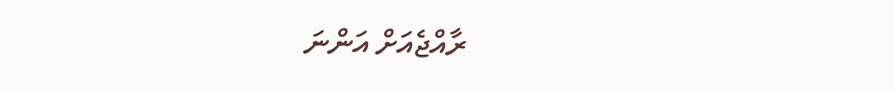ރާއްޖެއަށް އަންނަ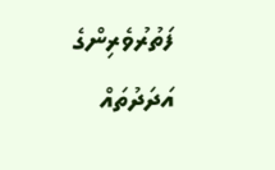ފަތުރުވެރިންގެ އަދަދުތައް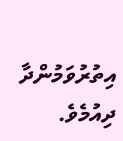އިތުރުވަމުންދާ ދިއުމެވެ.